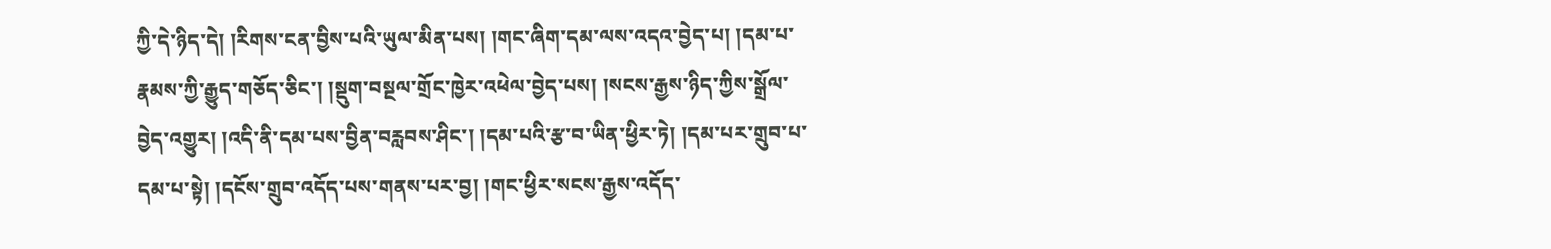ཀྱི་དེ་ཉིད་དེ། །རིགས་ངན་བྱིས་པའི་ཡུལ་མིན་པས། །གང་ཞིག་དམ་ལས་འདའ་བྱེད་པ། །དམ་པ་རྣམས་ཀྱི་རྒྱུད་གཅོད་ཅིང་། །སྡུག་བསྔལ་གྲོང་ཁྱེར་འཕེལ་བྱེད་པས། །སངས་རྒྱས་ཉིད་ཀྱིས་སྒྲོལ་བྱེད་འགྱུར། །འདི་ནི་དམ་པས་བྱིན་བརླབས་ཤིང་། །དམ་པའི་རྩ་བ་ཡིན་ཕྱིར་ཏེ། །དམ་པར་གྲུབ་པ་དམ་པ་སྟེ། །དངོས་གྲུབ་འདོད་པས་གནས་པར་བྱ། །གང་ཕྱིར་སངས་རྒྱས་འདོད་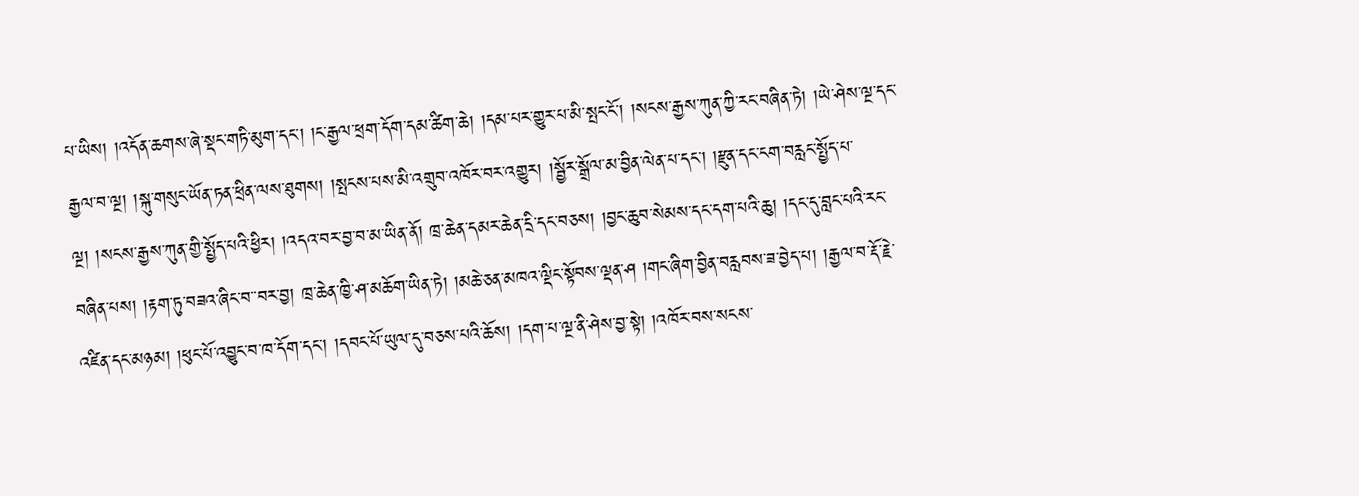པ་ཡིས། །འདོན་ཆགས་ཞེ་སྡང་གཏི་མུག་དང་། །ང་རྒྱལ་ཕྲག་དོག་དམ་ཚིག་ཆེ། །དམ་པར་གྱུར་པ་མི་སྤང་ངོ་། །སངས་རྒྱས་ཀུན་ཀྱི་རང་བཞིན་ཏེ། །ཡེ་ཤེས་ལྔ་དང་རྒྱལ་བ་ལྔ། །སྐུ་གསུང་ཡོན་ཏན་ཕྲིན་ལས་ཐུགས། །སྤངས་པས་མི་འགྲུབ་འཁོར་བར་འགྱུར། །སྦྱོར་སྒྲོལ་མ་བྱིན་ལེན་པ་དང་། །རྫུན་དང་ངག་བརླང་སྤྱོད་པ་ལྔ། །སངས་རྒྱས་ཀུན་གྱི་སྤྱོད་པའི་ཕྱིར། །འདའ་བར་བྱ་བ་མ་ཡིན་ནོ། ཁྲ་ཆེན་དམར་ཆེན་དྲི་དང་བཅས། །བྱང་ཆུབ་སེམས་དང་དག་པའི་ཆུ། །དང་དུ་བླང་པའི་རང་བཞིན་པས། །རྟག་ཏུ་བཟའ་ཞིང་བ་་བར་བྱ། ཁྲ་ཆེན་ཁྱི་ཤ་མཆོག་ཡིན་ཏེ། །མཆེ་ཅན་མཁའ་ལྡིང་སྟོབས་ལྡན་ཤ །གང་ཞིག་བྱིན་བརླབས་ཟ་བྱེད་པ། །རྒྱལ་བ་རྡོ་རྗེ་འཛིན་དང་མཉམ། །ཕུང་པོ་འབྱུང་བ་ཁ་དོག་དང་། །དབང་པོ་ཡུལ་དུ་བཅས་པའི་ཆོས། །དག་པ་ལྔ་ནི་ཤེས་བྱ་སྟེ། །འཁོར་བས་སངས་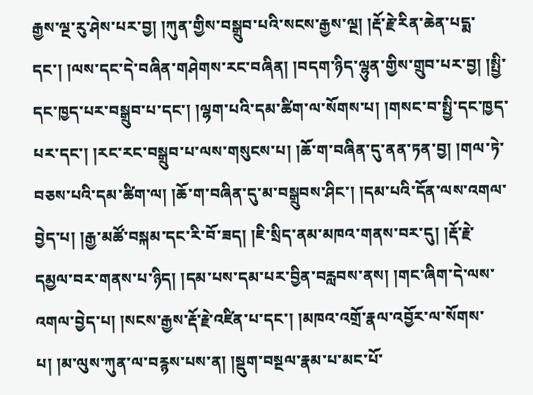རྒྱས་ལྔ་རུ་ཤེས་པར་བྱ། །ཀུན་གྱིས་བསྒྲུབ་པའི་སངས་རྒྱས་ལྔ། །རྡོ་རྗེ་རིན་ཆེན་པདྨ་དང་། །ལས་དང་དེ་བཞིན་གཤེགས་རང་བཞིན། །བདག་ཉིད་ལྷུན་གྱིས་གྲུབ་པར་བྱ། །སྤྱི་དང་ཁྱད་པར་བསྒྲུབ་པ་དང་། །ལྷག་པའི་དམ་ཚིག་ལ་སོགས་པ། །གསང་བ་སྤྱི་དང་ཁྱད་པར་དང་། །རང་རང་བསྒྲུབ་པ་ལས་གསུངས་པ། །ཆོ་ག་བཞིན་དུ་ནན་ཏན་བྱ། །གལ་ཏེ་བཅས་པའི་དམ་ཚིག་ལ། །ཆོ་ག་བཞིན་དུ་མ་བསྒྲུབས་ཤིང་། །དམ་པའི་དོན་ལས་འགལ་བྱེད་པ། །རྒྱ་མཚོ་བསྐམ་དང་རི་བོ་ཟད། །ཇི་སྲིད་ནམ་མཁའ་གནས་བར་དུ། །རྡོ་རྗེ་དམྱལ་བར་གནས་པ་ཉིད། །དམ་པས་དམ་པར་བྱིན་བརླབས་ནས། །གང་ཞིག་དེ་ལས་འགལ་བྱེད་པ། །སངས་རྒྱས་རྡོ་རྗེ་འཛིན་པ་དང་། །མཁའ་འགྲོ་རྣལ་འབྱོར་ལ་སོགས་པ། །མ་ལུས་ཀུན་ལ་བརྙས་པས་ན། །སྡུག་བསྔལ་རྣམ་པ་མང་པོ་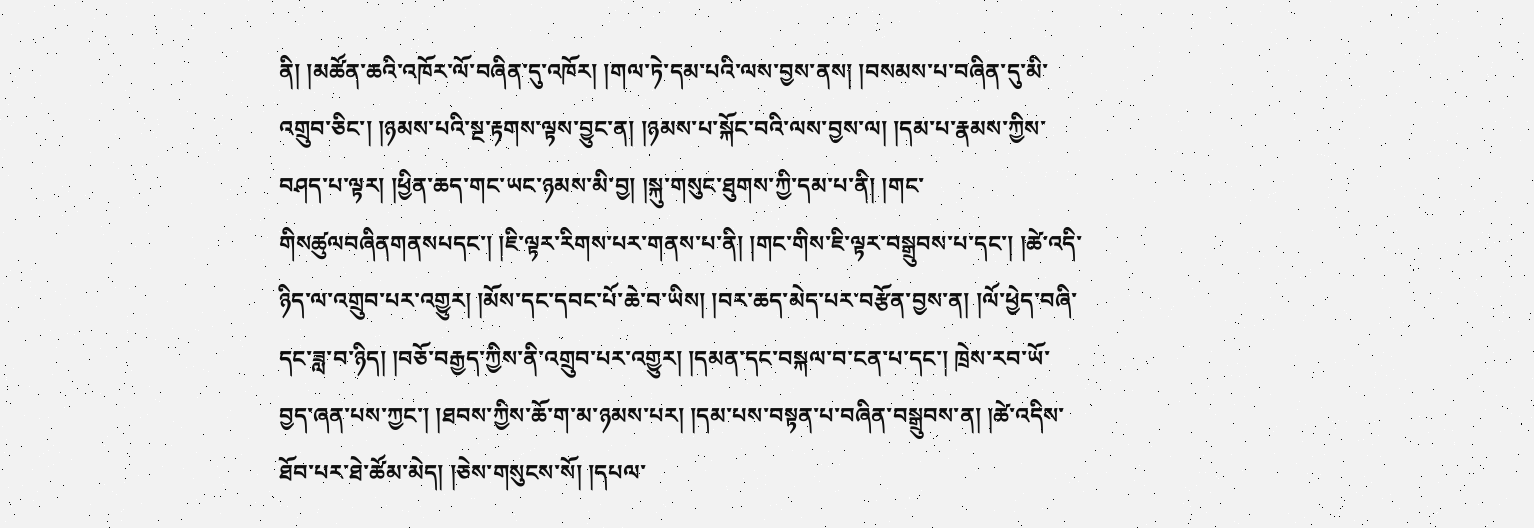ནི། །མཚོན་ཆའི་འཁོར་ལོ་བཞིན་དུ་འཁོར། །གལ་ཏེ་དམ་པའི་ལས་བྱས་ནས། །བསམས་པ་བཞིན་དུ་མི་འགྲུབ་ཅིང་། །ཉམས་པའི་སྔ་རྟགས་ལྟས་བྱུང་ན། །ཉམས་པ་སྐོང་བའི་ལས་བྱས་ལ། །དམ་པ་རྣམས་ཀྱིས་བཤད་པ་ལྟར། །ཕྱིན་ཆད་གང་ཡང་ཉམས་མི་བྱ། །སྐུ་གསུང་ཐུགས་ཀྱི་དམ་པ་ནི། །གང་གིསཚུལབཞིནགནསཔདང་། །ཇི་ལྟར་རིགས་པར་གནས་པ་ནི། །གང་གིས་ཇི་ལྟར་བསྒྲུབས་པ་དང་། །ཚེ་འདི་ཉིད་ལ་འགྲུབ་པར་འགྱུར། །མོས་དང་དབང་པོ་ཆེ་བ་ཡིས། །བར་ཆད་མེད་པར་བརྩོན་བྱས་ན། །ལོ་ཕྱེད་བཞི་དང་ཟླ་བ་ཉིད། །བཅོ་བརྒྱད་ཀྱིས་ནི་འགྲུབ་པར་འགྱུར། །དམན་དང་བསྐལ་བ་ངན་པ་དང་། ཁྲེས་རབ་ཡོ་བྱད་ཞན་པས་ཀྱང་། །ཐབས་ཀྱིས་ཆོ་ག་མ་ཉམས་པར། །དམ་པས་བསྟན་པ་བཞིན་བསྒྲུབས་ན། །ཚེ་འདིས་ཐོབ་པར་ཐེ་ཚོམ་མེད། །ཅེས་གསུངས་སོ། །དཔལ་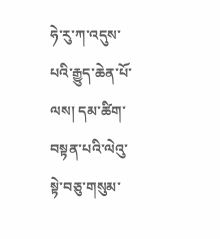ཧེ་རུ་ཀ་འདུས་པའི་རྒྱུད་ཆེན་པོ་ལས། དམ་ཚིག་བསྟན་པའི་ལེའུ་སྟེ་བཅུ་གསུམ་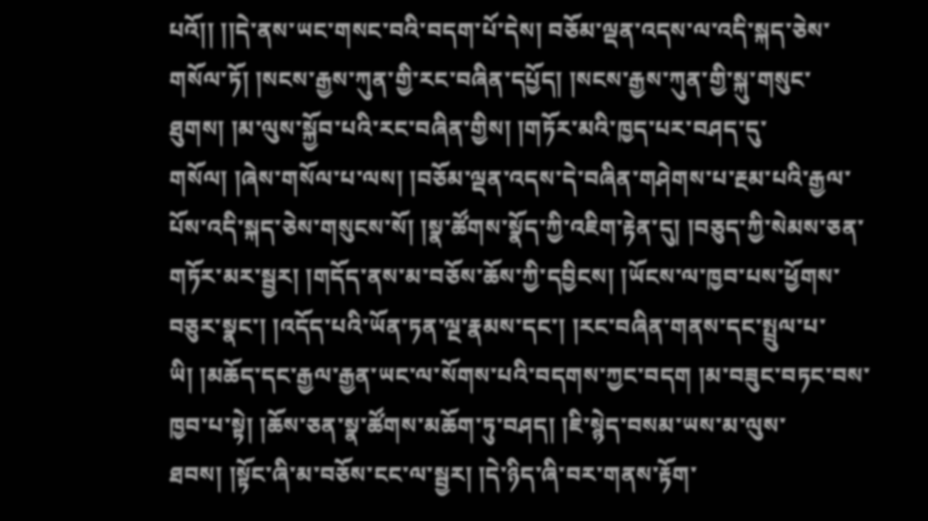པའོ།། །།དེ་ནས་ཡང་གསང་བའི་བདག་པོ་དེས། བཅོམ་ལྡན་འདས་ལ་འདི་སྐད་ཅེས་གསོལ་ཏོ། །སངས་རྒྱས་ཀུན་གྱི་རང་བཞིན་དཔྱོད། །སངས་རྒྱས་ཀུན་གྱི་སྐུ་གསུང་ཐུགས། །མ་ལུས་སྐྱོབ་པའི་རང་བཞིན་གྱིས། །གཏོར་མའི་ཁྱད་པར་བཤད་དུ་གསོལ། །ཞེས་གསོལ་པ་ལས། །བཅོམ་ལྡན་འདས་དེ་བཞིན་གཤེགས་པ་རྔམ་པའི་རྒྱལ་པོས་འདི་སྐད་ཅེས་གསུངས་སོ། །སྣ་ཚོགས་སྣོད་ཀྱི་འཇིག་རྟེན་དུ། །བཅུད་ཀྱི་སེམས་ཅན་གཏོར་མར་སྦྱར། །གདོད་ནས་མ་བཅོས་ཆོས་ཀྱི་དབྱིངས། །ཡོངས་ལ་ཁྱབ་པས་ཕྱོགས་བཅུར་སྣང་། །འདོད་པའི་ཡོན་ཏན་ལྔ་རྣམས་དང་། །རང་བཞིན་གནས་དང་སྤྲུལ་པ་ཡི། །མཆོད་དང་རྒྱལ་རྒྱན་ཡང་ལ་སོགས་པའི་བདགས་ཀྱང་བདག །མ་བཟུང་བཏང་བས་ཁྱབ་པ་སྟེ། །ཆོས་ཅན་སྣ་ཚོགས་མཆོག་ཏུ་བཤད། །ཇི་སྙེད་བསམ་ཡས་མ་ལུས་ཐབས། །སྟོང་ཞི་མ་བཅོས་ངང་ལ་སྦྱར། །དེ་ཉིད་ཞི་བར་གནས་རྟོག་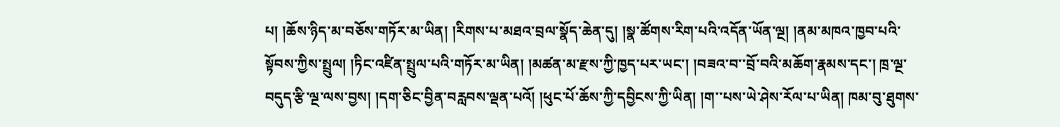པ། །ཆོས་ཉིད་མ་བཅོས་གཏོར་མ་ཡིན། །རིགས་པ་མཐའ་བྲལ་སྣོད་ཆེན་དུ། །སྣ་ཚོགས་རིག་པའི་འདོན་ཡོན་ལྔ། །ནམ་མཁའ་ཁྱབ་པའི་སྟོབས་ཀྱིས་སྤྲུལ། །ཏིང་འཛིན་སྤྲུལ་པའི་གཏོར་མ་ཡིན། །མཚན་མ་རྫས་ཀྱི་ཁྱད་པར་ཡང་། །བཟའ་བ་་བྲོ་བའི་མཆོག་རྣམས་དང་། ཁྲ་ལྔ་བདུད་རྩི་ལྔ་ལས་བྱས། །དག་ཅིང་བྱིན་བརླབས་ལྡན་པའོ། །ཕུང་པོ་ཆོས་ཀྱི་དབྱིངས་ཀྱི་ཡིན། །ག་་པས་ཡེ་ཤེས་རོལ་པ་ཡིན། ཁམ་བུ་ཐུགས་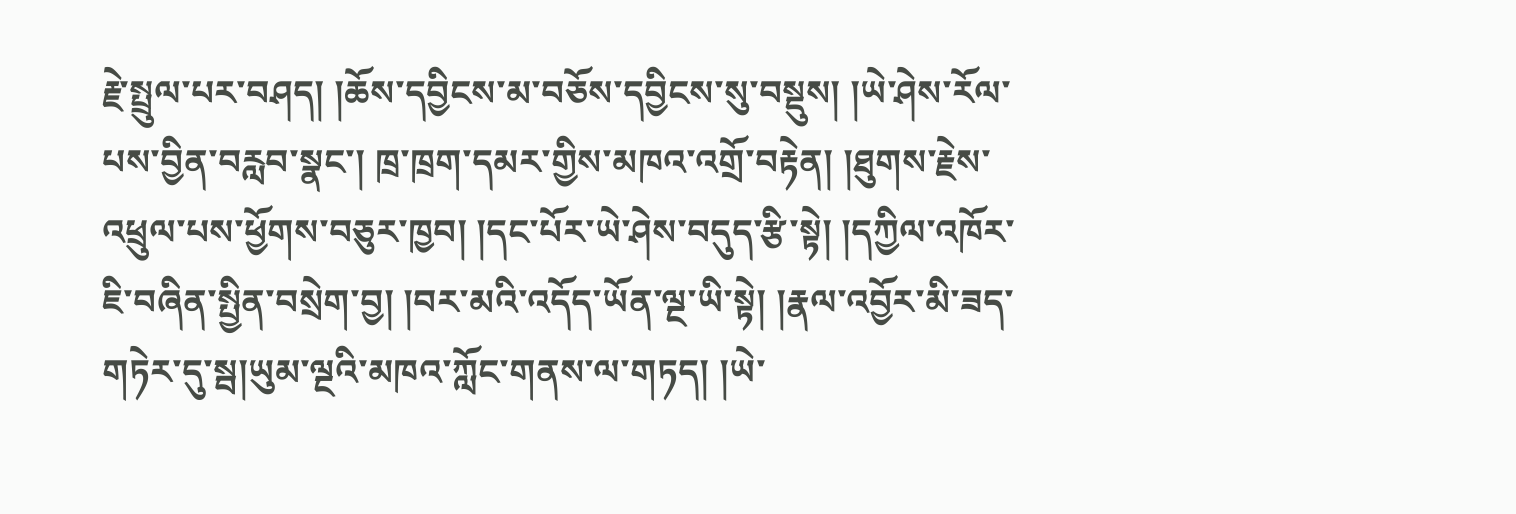རྗེ་སྤྲུལ་པར་བཤད། །ཆོས་དབྱིངས་མ་བཅོས་དབྱིངས་སུ་བསྡུས། །ཡེ་ཤེས་རོལ་པས་བྱིན་བརླབ་སྣང་། ཁྲ་ཁྲག་དམར་གྱིས་མཁའ་འགྲོ་བརྟེན། །ཐུགས་རྗེས་འཕྲུལ་པས་ཕྱོགས་བཅུར་ཁྱབ། །དང་པོར་ཡེ་ཤེས་བདུད་རྩི་སྟེ། །དཀྱིལ་འཁོར་ཇི་བཞིན་སྤྱིན་བསྲེག་བྱ། །བར་མའི་འདོད་ཡོན་ལྔ་ཡི་སྟེ། །རྣལ་འབྱོར་མི་ཟད་གཏེར་དུ་སྦ།ཡུམ་ལྔའི་མཁའ་ཀློང་གནས་ལ་གཏད། །ཡེ་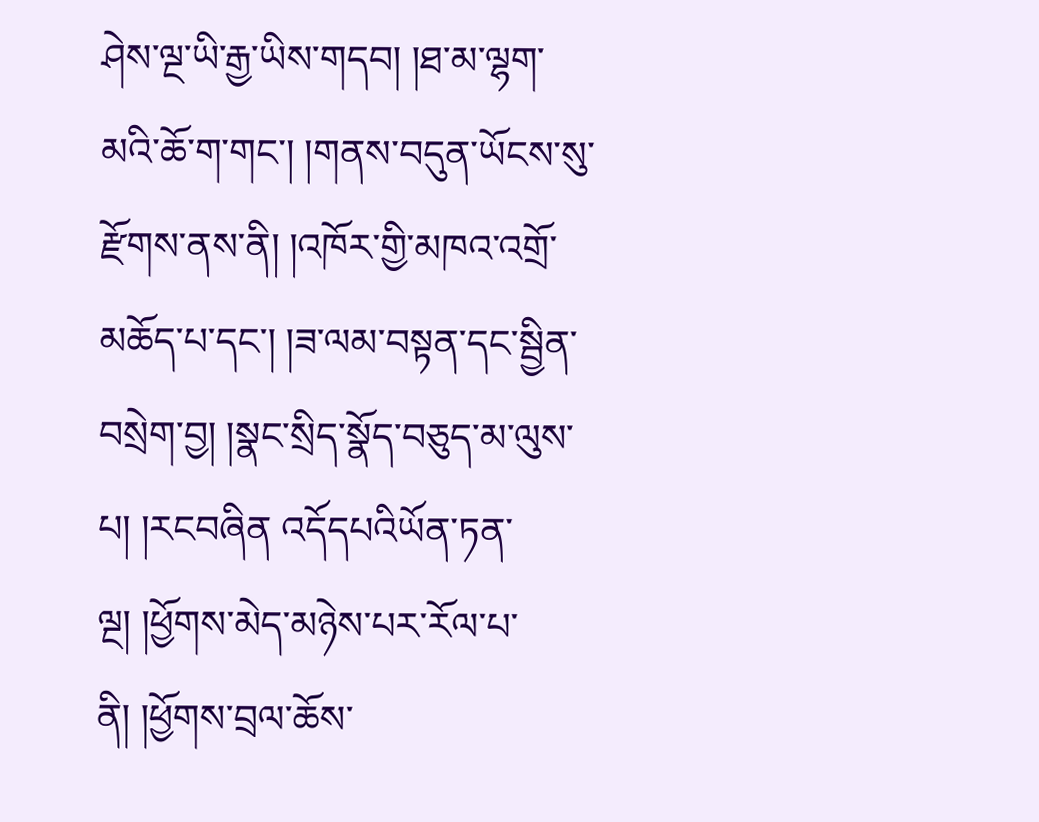ཤེས་ལྔ་ཡི་རྒྱ་ཡིས་གདབ། །ཐ་མ་ལྷག་མའི་ཆོ་ག་གང་། །གནས་བདུན་ཡོངས་སུ་རྫོགས་ནས་ནི། །འཁོར་གྱི་མཁའ་འགྲོ་མཆོད་པ་དང་། །ཟ་ལམ་བསྟན་དང་སྦྱིན་བསྲེག་བྱ། །སྣང་སྲིད་སྣོད་བཅུད་མ་ལུས་པ། །རངབཞིན འདོདཔའིཡོན་ཏན་ལྔ། །ཕྱོགས་མེད་མཉེས་པར་རོལ་པ་ནི། །ཕྱོགས་བྲལ་ཆོས་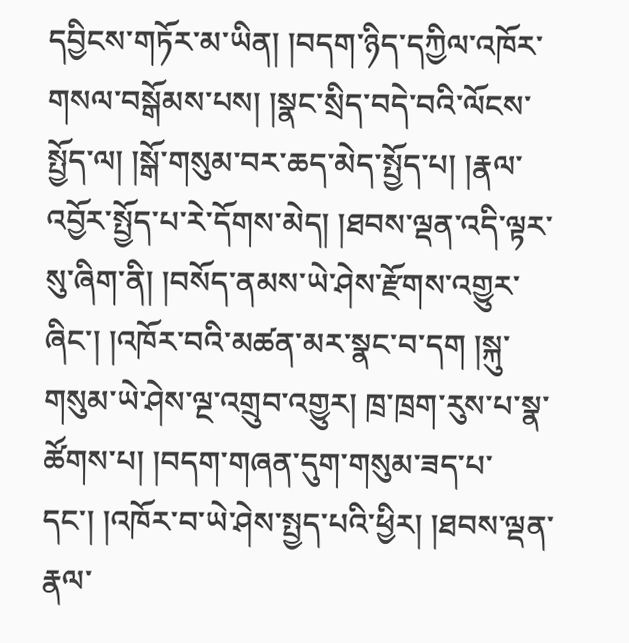དབྱིངས་གཏོར་མ་ཡིན། །བདག་ཉིད་དཀྱིལ་འཁོར་གསལ་བསྒོམས་པས། །སྣང་སྲིད་བདེ་བའི་ལོངས་སྤྱོད་ལ། །སྒོ་གསུམ་བར་ཆད་མེད་སྤྱོད་པ། །རྣལ་འབྱོར་སྤྱོད་པ་རེ་དོགས་མེད། །ཐབས་ལྡན་འདི་ལྟར་སུ་ཞིག་ནི། །བསོད་ནམས་ཡེ་ཤེས་རྫོགས་འགྱུར་ཞིང་། །འཁོར་བའི་མཚན་མར་སྣང་བ་དག །སྐུ་གསུམ་ཡེ་ཤེས་ལྔ་འགྲུབ་འགྱུར། ཁྲ་ཁྲག་རུས་པ་སྣ་ཚོགས་པ། །བདག་གཞན་དུག་གསུམ་ཟད་པ་དང་། །འཁོར་བ་ཡེ་ཤེས་སྤྱད་པའི་ཕྱིར། །ཐབས་ལྡན་རྣལ་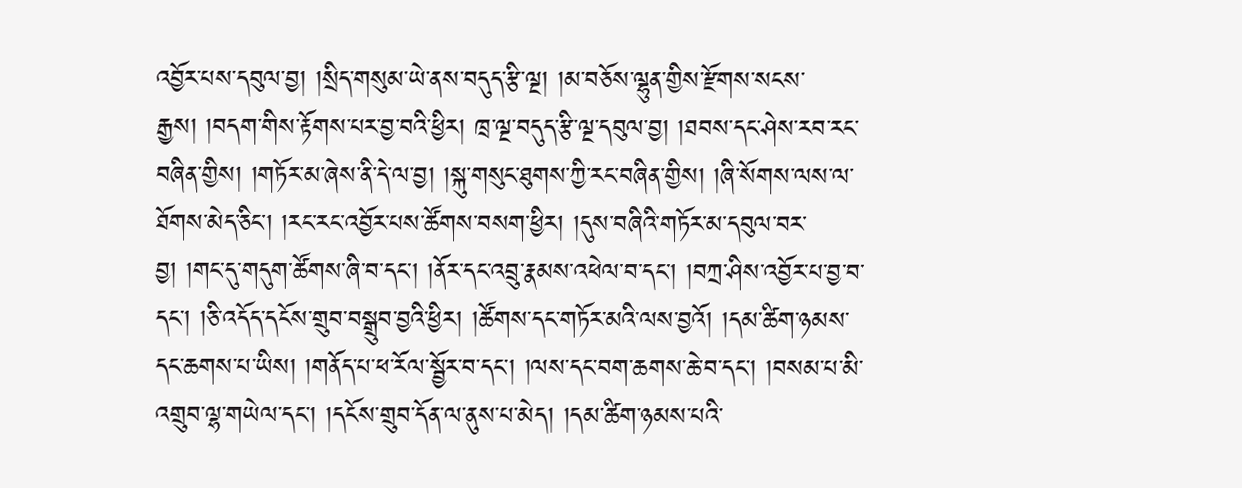འབྱོར་པས་དབུལ་བྱ། །སྲིད་གསུམ་ཡེ་ནས་བདུད་རྩི་ལྔ། །མ་བཅོས་ལྷུན་གྱིས་རྫོགས་སངས་རྒྱས། །བདག་གིས་རྟོགས་པར་བྱ་བའི་ཕྱིར། ཁྲ་ལྔ་བདུད་རྩི་ལྔ་དབུལ་བྱ། །ཐབས་དང་ཤེས་རབ་རང་བཞིན་གྱིས། །གཏོར་མ་ཞེས་ནི་དེ་ལ་བྱ། །སྐུ་གསུང་ཐུགས་ཀྱི་རང་བཞིན་གྱིས། །ཞི་སོགས་ལས་ལ་ཐོགས་མེད་ཅིང་། །རང་རང་འབྱོར་པས་ཚོགས་བསག་ཕྱིར། །དུས་བཞིའི་གཏོར་མ་དབུལ་བར་བྱ། །གང་དུ་གདུག་ཚོགས་ཞི་བ་དང་། །ནོར་དང་འབྲུ་རྣམས་འཕེལ་བ་དང་། །བཀྲ་ཤིས་འབྱོར་པ་བྱ་བ་དང་། །ཅི་འདོད་དངོས་གྲུབ་བསྒྲུབ་བྱའི་ཕྱིར། །ཚོགས་དང་གཏོར་མའི་ལས་བྱའོ། །དམ་ཚིག་ཉམས་དང་ཆགས་པ་ཡིས། །གནོད་པ་ཕ་རོལ་སྦྱོར་བ་དང་། །ལས་དང་བག་ཆགས་ཆེ་བ་དང་། །བསམ་པ་མི་འགྲུབ་ལྷ་གཡེལ་དང་། །དངོས་གྲུབ་དོན་ལ་ནུས་པ་མེད། །དམ་ཚིག་ཉམས་པའི་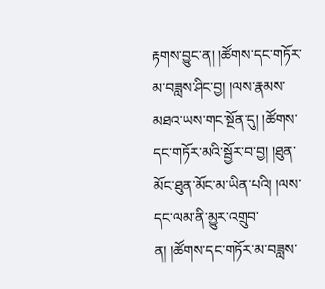རྟགས་བྱུང་ན། །ཚོགས་དང་གཏོར་མ་བཟླས་ཤིང་བྱ། །ལས་རྣམས་མཐའ་ཡས་གང་སྔོན་དུ། །ཚོགས་དང་གཏོར་མའི་སྦྱོར་བ་བྱ། །ཐུན་མོང་ཐུན་མོང་མ་ཡིན་པའི། །ལས་དང་ལམ་ནི་མྱུར་འགྲུབ་ན། །ཚོགས་དང་གཏོར་མ་བཟླས་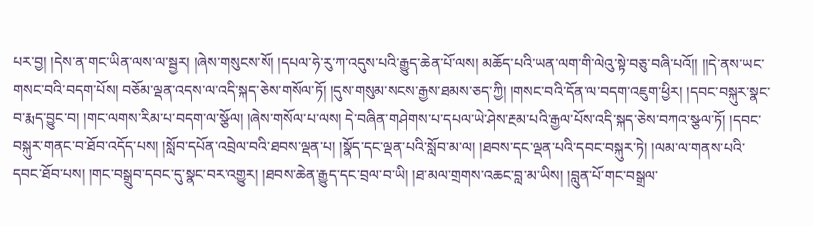པར་བྱ། །དེས་ན་གང་ཡིན་ལས་ལ་སྦྱར། །ཞེས་གསུངས་སོ། །དཔལ་ཧེ་རུ་ཀ་འདུས་པའི་རྒྱུད་ཆེན་པོ་ལས། མཆོད་པའི་ཡན་ལག་གི་ལེའུ་སྟེ་བཅུ་བཞི་པའོ།། །།དེ་ནས་ཡང་གསང་བའི་བདག་པོས། བཅོམ་ལྡན་འདས་ལ་འདི་སྐད་ཅེས་གསོལ་ཏོ། །དུས་གསུམ་སངས་རྒྱས་ཐམས་ཅད་ཀྱི། །གསང་བའི་དོན་ལ་བདག་འཇུག་ཕྱིར། །དབང་བསྐུར་སྣང་བ་རྨད་བྱུང་བ། །གང་ལགས་རིམ་པ་བདག་ལ་སྩོལ། །ཞེས་གསོལ་པ་ལས། དེ་བཞིན་གཤེགས་པ་དཔལ་ཡེ་ཤེས་རྔམ་པའི་རྒྱལ་པོས་འདི་སྐད་ཅེས་བཀའ་སྩལ་ཏོ། །དབང་བསྐུར་གནང་བ་ཐོབ་འདོད་པས། །སློབ་དཔོན་འབྲེལ་བའི་ཐབས་ལྡན་པ། །སྣོད་དང་ལྡན་པའི་སློབ་མ་ལ། །ཐབས་དང་ལྡན་པའི་དབང་བསྐུར་ཏེ། །ལམ་ལ་གནས་པའི་དབང་ཐོབ་པས། །གང་བསྒྲུབ་དབང་དུ་སྣང་བར་འགྱུར། །ཐབས་ཆེན་རྒྱུད་དང་བྲལ་བ་ཡི། །ཐ་མལ་གྲགས་འཆང་བླ་མ་ཡིས། །བླུན་པོ་གང་བསྒྲལ་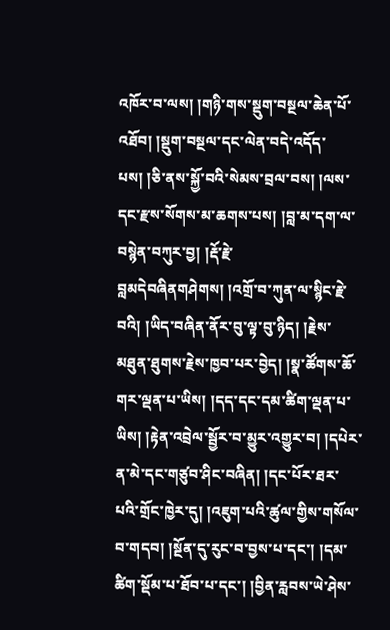འཁོར་བ་ལས། །གཉི་གས་སྡུག་བསྔལ་ཆེན་པོ་འཐོབ། །སྡུག་བསྔལ་དང་ལེན་བདེ་འདོད་པས། །ཅི་ནས་སྐྱོ་བའི་སེམས་བྲལ་བས། །ལས་དང་རྫས་སོགས་མ་ཆགས་པས། །བླ་མ་དག་ལ་བསྙེན་བཀུར་བྱ། །རྡོ་རྗེ་བླམདེབཞིནགཤེགས། །འགྲོ་བ་ཀུན་ལ་སྙིང་རྗེ་བའི། །ཡིད་བཞིན་ནོར་བུ་ལྟ་བུ་ཉིད། །རྗེས་མཐུན་ཐུགས་རྗེས་ཁྱབ་པར་བྱེད། །སྣ་ཚོགས་ཆོ་གར་ལྡན་པ་ཡིས། །དད་དང་དམ་ཚིག་ལྡན་པ་ཡིས། །རྟེན་འབྲེལ་སྦྱོར་བ་མྱུར་འགྱུར་བ། །དཔེར་ན་མེ་དང་གཙུབ་ཤིང་བཞིན། །དང་པོར་ཐར་པའི་གྲོང་ཁྱེར་དུ། །འཇུག་པའི་ཚུལ་གྱིས་གསོལ་བ་གདབ། །སྔོན་དུ་རུང་བ་བྱས་པ་དང་། །དམ་ཚིག་སྡོམ་པ་ཐོབ་པ་དང་། །བྱིན་རླབས་ཡེ་ཤེས་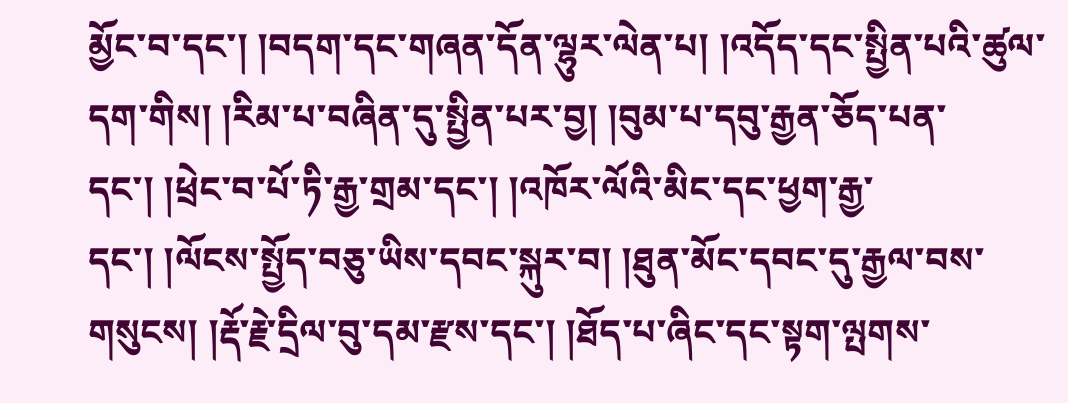མྱོང་བ་དང་། །བདག་དང་གཞན་དོན་ལྷུར་ལེན་པ། །འདོད་དང་སྤྱིན་པའི་ཚུལ་དག་གིས། །རིམ་པ་བཞིན་དུ་སྤྱིན་པར་བྱ། །བུམ་པ་དབུ་རྒྱན་ཅོད་པན་དང་། །ཕྲེང་བ་པོ་ཏི་རྒྱ་གྲམ་དང་། །འཁོར་ལོའི་མིང་དང་ཕྱག་རྒྱ་དང་། །ལོངས་སྤྱོད་བཅུ་ཡིས་དབང་སྐུར་བ། །ཐུན་མོང་དབང་དུ་རྒྱལ་བས་གསུངས། །རྡོ་རྗེ་དྲིལ་བུ་དམ་རྫས་དང་། །ཐོད་པ་ཞིང་དང་སྟག་ལྤགས་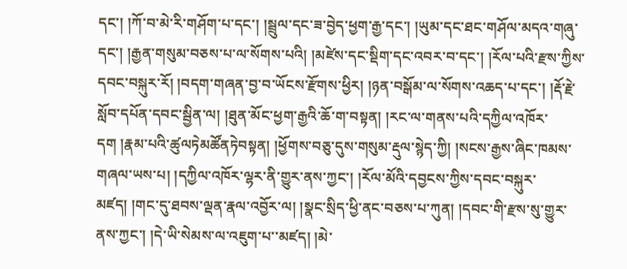དང་། །ཀོ་བ་མེ་རི་གཤོག་པ་དང་། །སྦྲུལ་དང་ཟ་བྱེད་ཕྱག་རྒྱ་དང་། །ཡུམ་དང་ཐང་གཤོལ་མདའ་གཞུ་དང་། །རྒྱན་གསུམ་བཅས་པ་ལ་སོགས་པའི། །མཛེས་དང་སྡིག་དང་འབར་བ་དང་། །རོལ་པའི་རྫས་ཀྱིས་དབང་བསྐུར་རོ། །བདག་གཞན་བྱ་བ་ཡོངས་རྫོགས་ཕྱིར། །ཉན་བསྒོམ་ལ་སོགས་འཆད་པ་དང་། །རྡོ་རྗེ་སློབ་དཔོན་དབང་སྦྱིན་ལ། །ཐུན་མོང་ཕྱག་རྒྱའི་ཆོ་ག་བསྟན། །རང་ལ་གནས་པའི་དཀྱིལ་འཁོར་དག །རྣམ་པའི་ཚུལཏེམཚོནཏེབསྟན། །ཕྱོགས་བཅུ་དུས་གསུམ་རྡུལ་སྙེད་ཀྱི། །སངས་རྒྱས་ཞིང་ཁམས་གཞལ་ཡས་པ། །དཀྱིལ་འཁོར་ལྷར་ནི་གྱུར་ནས་ཀྱང་། །རོལ་མོའི་དབྱངས་ཀྱིས་དབང་བསྐུར་མཛད། །གང་དུ་ཐབས་ལྡན་རྣལ་འབྱོར་ལ། །སྣང་སྲིད་ཕྱི་ནང་བཅས་པ་ཀུན། །དབང་གི་རྫས་སུ་གྱུར་ནས་ཀྱང་། །དེ་ཡི་སེམས་ལ་འཇུག་པ་་མཛད། །མེ་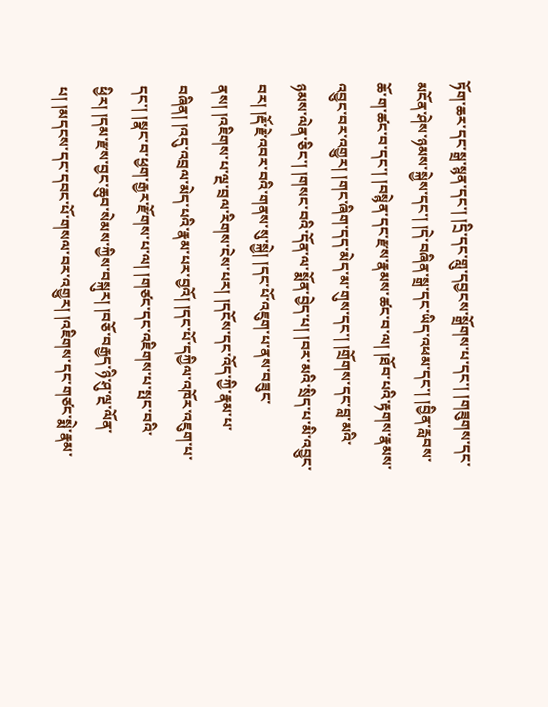ཏོག་ཆར་དང་སྒྲ་སྙན་དང་། །དྲི་དང་གླུ་དབྱངས་སྒྲོགས་པ་དང་། །གཟུགས་དང་མངོན་ཤེས་ཉམས་སྐྱེས་དང་། །དེ་བཞིན་སྒྲ་དང་ཡིད་འཕམ་དང་། །བྱིན་རླབས་ཆོ་ག་ཚང་བ་དང་། །བསྙེན་དང་རྫས་རྣམས་ཚང་བ་ལ། །ཐོབ་པའི་རྟགས་རྣམས་འབྱུང་བར་འགྱུར། །གང་ཞིག་དད་མེད་མ་གུས་དང་། །གྲོགས་དང་བླ་མའི་ཉམས་ལེན་ཅིང་། །གསང་བའི་དོན་ལ་སྨོན་བྱེད་པ། །བར་མའི་སྲིད་པ་མི་འབྱུང་བར། །རྡོ་རྗེ་འབར་བའི་གནས་སུ་སྐྱེ། །དང་པོ་འཇུག་པ་ནས་བཟུང་ནས། །འཇིགས་པ་ལྔ་བྲལ་རིགས་ངེས་པར། །དངོས་དང་འོད་ཀྱི་རྣམ་པ་བཞིན། །འདུ་འབྲལ་མེད་པའི་རྣམ་པར་བྱའོ། །དང་པོ་དཀྱིལ་འཁོར་འཇུག་པ་དང་། །སྣང་བ་ཕྱག་རྒྱར་རྫོགས་པ་ལ། །གཙང་དང་འཇིགས་པ་སྤང་བའི་ཕྱིར། །དམ་རྫས་བྱང་ཆུབ་སེམས་ཀྱིས་བསྐུར། །བཅོ་བརྒྱད་ཉི་ཤུ་ལྔ་ལོན་པ། །མདངས་དང་དབང་པོ་གསལ་བར་འགྱུར། །འཇིགས་དང་གཙང་སྨེ་རྣམ་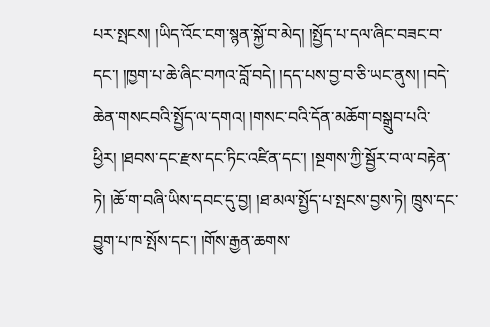པར་སྤངས། །ཡིད་འོང་ངག་སྙན་སྐྱོ་བ་མེད། །སྤྱོད་པ་དལ་ཞིང་བཟང་བ་དང་། །ཁྱག་པ་ཆེ་ཞིང་བཀའ་བློ་བདེ། །དད་པས་བྱ་བ་ཅི་ཡང་ནུས། །བདེ་ཆེན་གསངབའི་སྤྱོད་ལ་དགའ། །གསང་བའི་དོན་མཆོག་བསྒྲུབ་པའི་ཕྱིར། །ཐབས་དང་རྫས་དང་ཏིང་འཛིན་དང་། །སྔགས་ཀྱི་སྦྱོར་བ་ལ་བརྟེན་ཏེ། །ཆོ་ག་བཞི་ཡིས་དབང་དུ་བྱ། །ཐ་མལ་སྤྱོད་པ་སྤངས་བྱས་ཏེ། ཁྲུས་དང་བྱུག་པ་ཁ་སྤོས་དང་། །གོས་རྒྱན་ཆགས་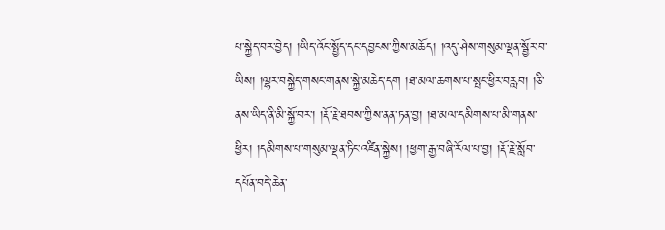པ་སྐྱེད་བར་བྱེད། །ཡིད་འོང་སྤྱོད་དང་དབྱངས་ཀྱིས་མཆོད། །འདུ་ཤེས་གསུམ་ལྡན་སྦྱོར་བ་ཡིས། །ལྷར་བསྐྱེད་གསང་གནས་སྐྱེ་མཆེད་དག །ཐ་མལ་ཆགས་པ་སྤང་ཕྱིར་བརླབ། །ཅི་ནས་ཡིད་ནི་མི་སྐྱོ་བར་། །རྡོ་རྗེ་ཐབས་ཀྱིས་ནན་ཏན་བྱ། །ཐ་མལ་དམིགས་པ་མི་གནས་ཕྱིར། །དམིགས་པ་གསུམ་ལྡན་ཏིང་འཛིན་སྐྱེས། །ཕྱག་རྒྱ་བཞི་རོལ་པ་བྱ། །རྡོ་རྗེ་སློབ་དཔོན་བདེ་ཆེན་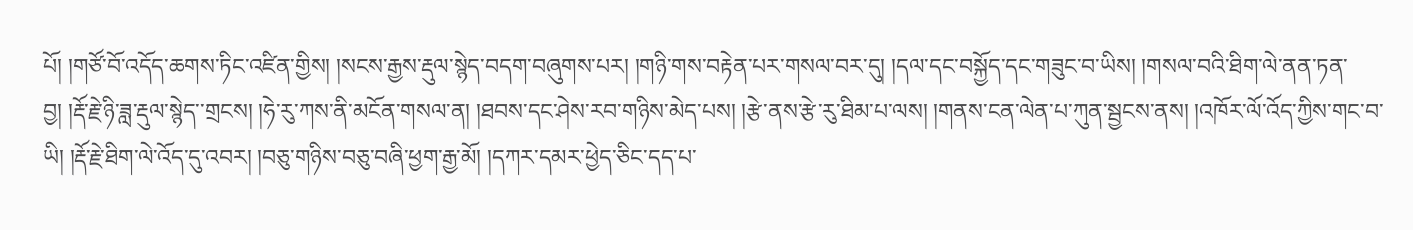པོ། །གཙོ་བོ་འདོད་ཆགས་ཏིང་འཛིན་གྱིས། །སངས་རྒྱས་རྡུལ་སྙེད་བདག་བཞུགས་པར། །གཉི་གས་བརྟེན་པར་གསལ་བར་དུ། །དལ་དང་བསྐྱོད་དང་གཟུང་བ་ཡིས། །གསལ་བའི་ཐིག་ལེ་ནན་ཏན་བྱ། །རྡོ་རྗེ་ཉི་ཟླ་རྡུལ་སྙེད་་གྲངས། །ཧེ་རུ་ཀས་ནི་མངོན་གསལ་ན། །ཐབས་དང་ཤེས་རབ་གཉིས་མེད་པས། །རྩེ་ནས་རྩེ་རུ་ཐིམ་པ་ལས། །གནས་ངན་ལེན་པ་ཀུན་སྦྱངས་ནས། །འཁོར་ལོ་འོད་ཀྱིས་གང་བ་ཡི། །རྡོ་རྗེ་ཐིག་ལེ་འོད་དུ་འབར། །བཅུ་གཉིས་བཅུ་བཞི་ཕྱག་རྒྱ་མོ། །དཀར་དམར་ཕྱེད་ཅིང་དད་པ་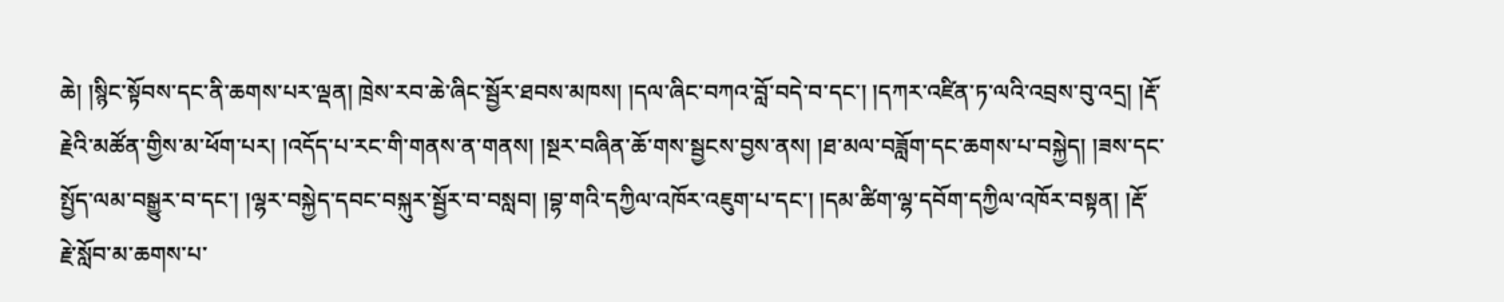ཆེ། །སྙིང་སྟོབས་དང་ནི་ཆགས་པར་ལྡན། ཁྲེས་རབ་ཆེ་ཞིང་སྦྱོར་ཐབས་མཁས། །དལ་ཞིང་བཀའ་བློ་བདེ་བ་དང་། །དཀར་འཛིན་ཏ་ལའི་འབྲས་བུ་འདྲ། །རྡོ་རྗེའི་མཚོན་གྱིས་མ་ཕོག་པར། །འདོད་པ་རང་གི་གནས་ན་གནས། །སྔར་བཞིན་ཆོ་གས་སྦྱངས་བྱས་ནས། །ཐ་མལ་བཟློག་དང་ཆགས་པ་བསྐྱེད། །ཟས་དང་སྤྱོད་ལམ་བསྒྱུར་བ་དང་། །ལྷར་བསྐྱེད་དབང་བསྐུར་སྦྱོར་བ་བསླབ། །བྷ་གའི་དཀྱིལ་འཁོར་འཇུག་པ་དང་། །དམ་ཚིག་ལྷ་དབོག་དཀྱིལ་འཁོར་བསྟན། །རྡོ་རྗེ་སློབ་མ་ཆགས་པ་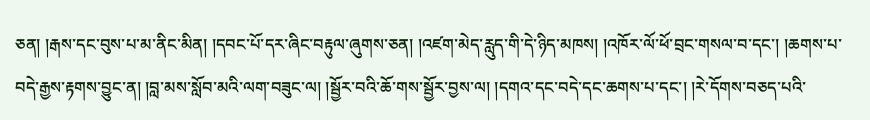ཅན། །རྒས་དང་བུས་པ་མ་ནིང་མིན། །དབང་པོ་དར་ཞིང་བརྟུལ་ཞུགས་ཅན། །འཛག་མེད་རླུད་གི་དེ་ཉིད་མཁས། །འཁོར་ལོ་ཕོ་བྲང་གསལ་བ་དང་། །ཆགས་པ་བདེ་རྒྱས་རྟགས་བྱུང་ན། །བླ་མས་སློབ་མའི་ལག་བཟུང་ལ། །སྦྱོར་བའི་ཆོ་གས་སྦྱོར་བྱས་ལ། །དགའ་དང་བདེ་དང་ཆགས་པ་དང་། །རེ་དོགས་བཅད་པའི་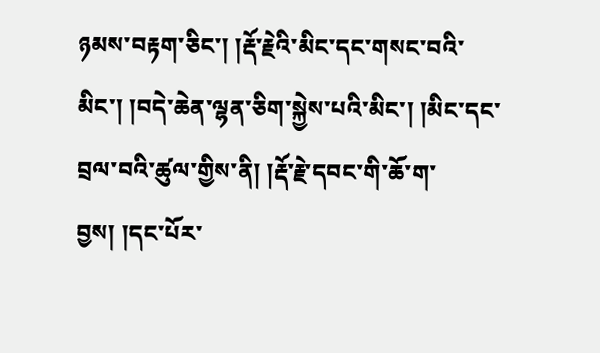ཉམས་བརྟག་ཅིང་། །རྡོ་རྗེའི་མིང་དང་གསང་བའི་མིང་། །བདེ་ཆེན་ལྷན་ཅིག་སྐྱེས་པའི་མིང་། །མིང་དང་བྲལ་བའི་ཚུལ་གྱིས་ནི། །རྡོ་རྗེ་དབང་གི་ཆོ་ག་བྱས། །དང་པོར་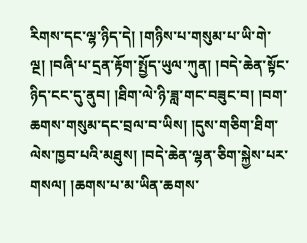རིགས་དང་ལྷ་ཉིད་དེ། །གཉིས་པ་གསུམ་པ་ཡི་གེ་ལྔ། །བཞི་པ་དྲན་རྟོག་སྤྱོད་ཡུལ་ཀུན། །བདེ་ཆེན་སྟོང་ཉིད་ངང་དུ་ནུབ། །ཐིག་ལེ་ཉི་ཟླ་གང་བཟུང་བ། །བག་ཆགས་གསུམ་དང་བྲལ་བ་ཡིས། །དུས་གཅིག་ཐིག་ལེས་ཁྱབ་པའི་མཐུས། །བདེ་ཆེན་ལྷན་ཅིག་སྐྱེས་པར་གསལ། །ཆགས་པ་མ་ཡིན་ཆགས་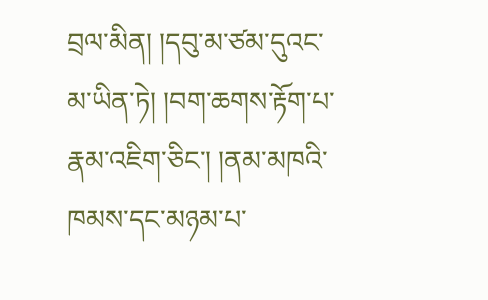བྲལ་མིན། །དབུ་མ་ཙམ་དུའང་མ་ཡིན་ཏེ། །བག་ཆགས་རྟོག་པ་རྣམ་འཇིག་ཅིང་། །ནམ་མཁའི་ཁམས་དང་མཉམ་པ་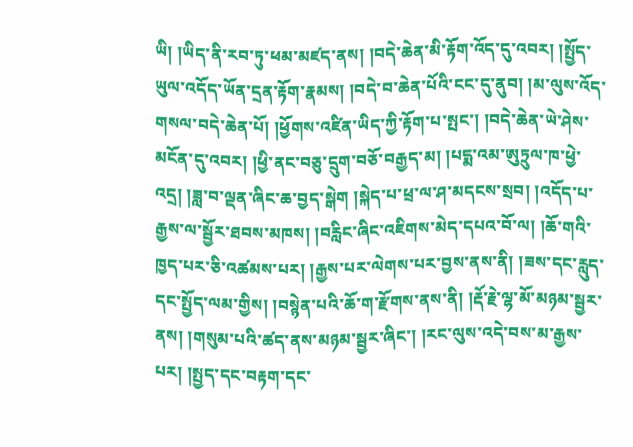ཡི། །ཡིད་ནི་རབ་ཏུ་ཕམ་མཛད་ནས། །བདེ་ཆེན་མི་རྟོག་འོད་དུ་འབར། །སྤྱོད་ཡུལ་འདོད་ཡོན་དྲན་རྟོག་རྣམས། །བདེ་བ་ཆེན་པོའི་ངང་དུ་ནུབ། །མ་ལུས་འོད་གསལ་བདེ་ཆེན་པོ། །ཕྱོགས་འཛིན་ཡིད་ཀྱི་རྟོག་པ་སྤང་། །བདེ་ཆེན་ཡེ་ཤེས་མངོན་དུ་འབར། །ཕྱི་ནང་བཅུ་དྲུག་བཅོ་བརྒྱད་མ། །པདྨ་འམ་ཨུཏྲུལ་ཁ་ཕྱེ་འདྲ། །ཟླ་བ་ལྡན་ཞིང་ཆ་བྱད་སྒེག །སྐེད་པ་ཕྲ་ལ་ཤ་མདངས་སྲབ། །འདོད་པ་རྒྱས་ལ་སྦྱོར་ཐབས་མཁས། །བརླིང་ཞིང་འཇིགས་མེད་དཔའ་བོ་ལ། །ཆོ་གའི་ཁྱད་པར་ཅི་འཚམས་པར། །རྒྱས་པར་ལེགས་པར་བྱས་ནས་ནི། །ཟས་དང་རླུད་དང་སྤྱོད་ལམ་གྱིས། །བསྙེན་པའི་ཆོ་ག་རྫོགས་ནས་ནི། །རྡོ་རྗེ་ལྷ་མོ་མཉམ་སྦྱར་ནས། །གསུམ་པའི་ཚད་ནས་མཉམ་སྦྱར་ཞིང་། །རང་ལུས་འདེ་བས་མ་རྒྱས་པར། །སྤྱད་དང་བརྟག་དང་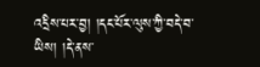འདྲིས་པར་བྱ། །དང་པོར་ལུས་ཀྱི་བདེ་བ་ཡིས། །དེ་ནས་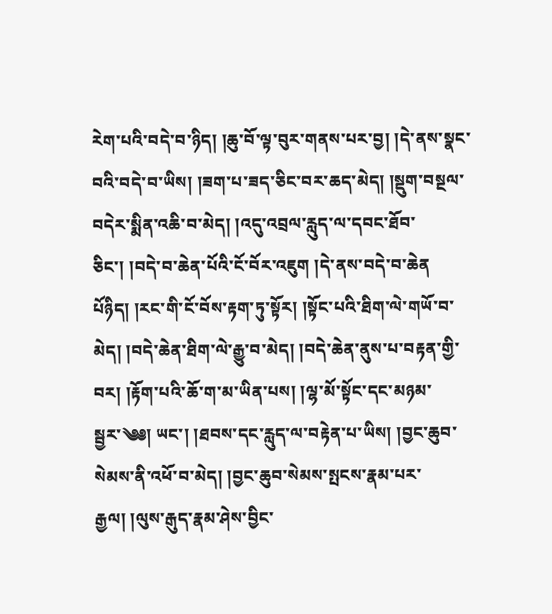རེག་པའི་བདེ་བ་ཉིད། །ཆུ་བོ་ལྟ་བུར་གནས་པར་བྱ། །དེ་ནས་སྣང་བའི་བདེ་བ་ཡིས། །ཟག་པ་ཟད་ཅིང་བར་ཆད་མེད། །སྡུག་བསྔལ་བདེར་སྨིན་འཆི་བ་མེད། །འདུ་འབྲལ་རླུད་ལ་དབང་ཐོབ་ཅིང་། །བདེ་བ་ཆེན་པོའི་ངོ་བོར་འཇུག །དེ་ནས་བདེ་བ་ཆེན པོཉིད། །རང་གི་ངོ་བོས་རྟག་ཏུ་སྟོར། །སྟོང་པའི་ཐིག་ལེ་གཡོ་བ་མེད། །བདེ་ཆེན་ཐིག་ལེ་རྒྱུ་བ་མེད། །བདེ་ཆེན་ནུས་པ་བརྟན་གྱི་བར། །རྟོག་པའི་ཆོ་ག་མ་ཡིན་པས། །ལྷ་མོ་སྟོང་དང་མཉམ་སྦྱར་༄༅། ཡང་། །ཐབས་དང་རླུད་ལ་བརྟེན་པ་ཡིས། །བྱང་ཆུབ་སེམས་ནི་འཕོ་བ་མེད། །བྱང་ཆུབ་སེམས་སྤངས་རྣམ་པར་རྒྱལ། །ལུས་རྒུད་རྣམ་ཤེས་བྱིང་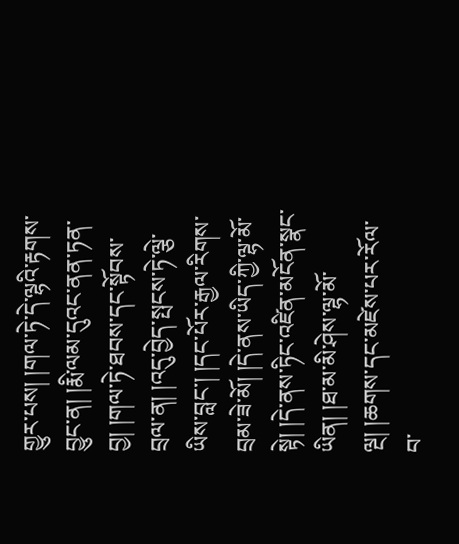གྱུར་པས། །གལ་ཏེ་དེ་ལྷའི་རྟགས་བྱུང་ན། །རྨི་ལམ་དུའང་ནན་ཏན་བྱ། །གལ་ཏེ་ཐབས་དང་སྟོབས་བྲལ་ན། །འདུ་བྱེད་སྤངས་ཏེ་ལྕེ་ཡིས་བླང་། །དང་པོར་རྒྱལ་རིགས་བྲམ་ཟེ་མོ། །དེ་ནས་ཡིད་ཀྱི་ལྷ་མོ་སྟེ། །དེ་ནས་ཏིང་འཛིན་མངོན་སྣང་ཡིན། །ཐ་མ་མི་ཤེས་ལྷ་མོ་ལྔ། །ཆགས་དང་མཛེས་པར་རོལ་བ་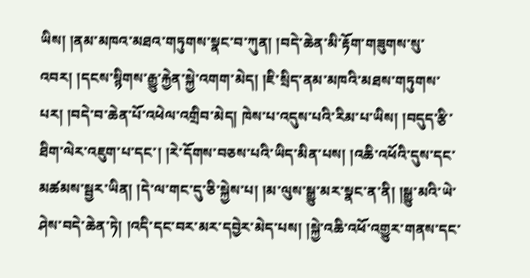ཡིས། །ནམ་མཁའ་མཐའ་གཏུགས་སྣང་བ་ཀུན། །བདེ་ཆེན་མི་རྟོག་གཟུགས་སུ་འབར། །དངས་སྙིགས་རྒྱུ་རྐྱེན་སྐྱེ་འགག་མེད། །ཇི་སྲིད་ནམ་མཁའི་མཐས་གཏུགས་པར། །བདེ་བ་ཆེན་པོ་འཕེལ་འགྲིབ་མེད། ཁེས་པ་འདུས་པའི་རིམ་པ་ཡིས། །བདུད་རྩི་ཐིག་ལེར་འཇུག་པ་དང་། །རེ་དོགས་བཅས་པའི་ཡིད་མིན་པས། །འཆི་འཕོའི་དུས་དང་མཚམས་སྦྱར་ཡིན། །དེ་ལ་གང་དུ་ཅི་སྐྱེས་པ། །མ་ལུས་སྒྱུ་མར་སྣང་ན་ནི། །སྒྱུ་མའི་ཡེ་ཤེས་བདེ་ཆེན་ཏེ། །འདི་དང་བར་མར་དབྱེར་མེད་པས། །སྐྱེ་འཆི་འཕོ་འགྱུར་གནས་དང་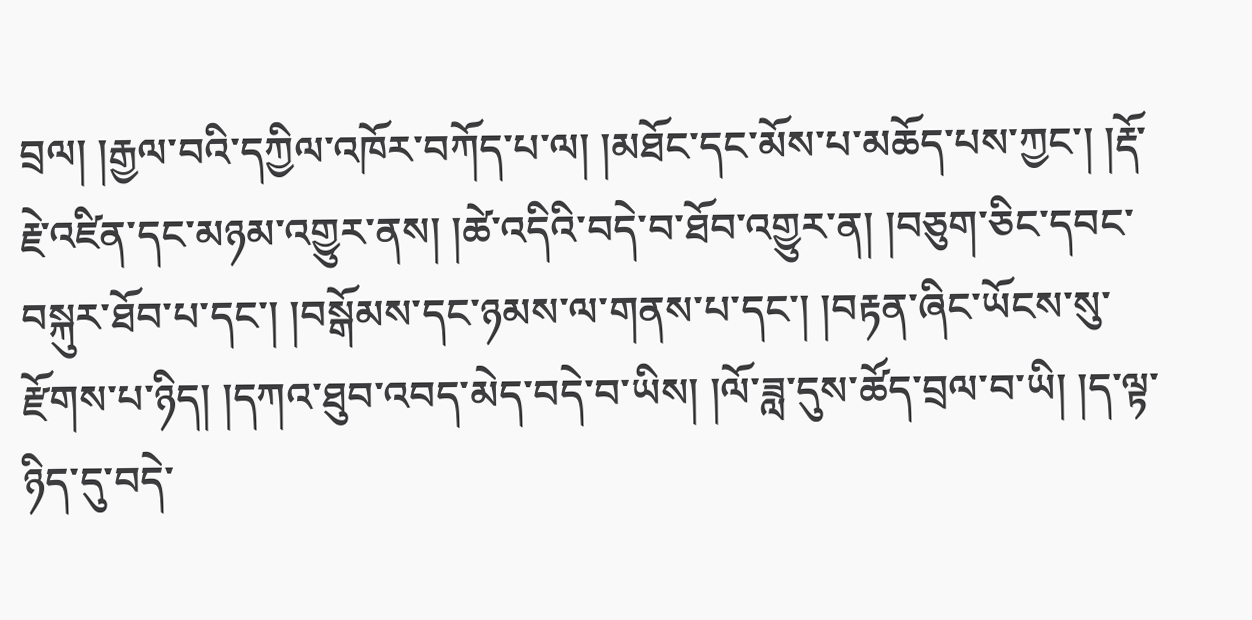བྲལ། །རྒྱལ་བའི་དཀྱིལ་འཁོར་བཀོད་པ་ལ། །མཐོང་དང་མོས་པ་མཆོད་པས་ཀྱང་། །རྡོ་རྗེ་འཛིན་དང་མཉམ་འགྱུར་ནས། །ཚེ་འདིའི་བདེ་བ་ཐོབ་འགྱུར་ན། །བཅུག་ཅིང་དབང་བསྐུར་ཐོབ་པ་དང་། །བསྒོམས་དང་ཉམས་ལ་གནས་པ་དང་། །བརྟན་ཞིང་ཡོངས་སུ་རྫོགས་པ་ཉིད། །དཀའ་ཐུབ་འབད་མེད་བདེ་བ་ཡིས། །ལོ་ཟླ་དུས་ཚོད་བྲལ་བ་ཡི། །ད་ལྟ་ཉིད་དུ་བདེ་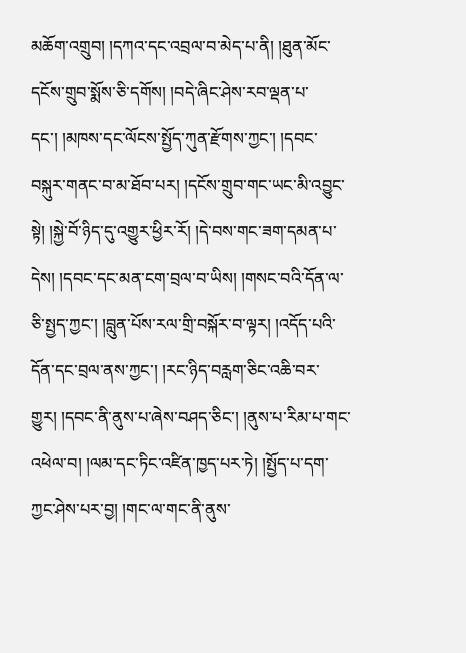མཆོག་འགྲུབ། །དཀའ་དང་འབྲལ་བ་མེད་པ་ནི། །ཐུན་མོང་དངོས་གྲུབ་སྨོས་ཅི་དགོས། །བདེ་ཞིང་ཤེས་རབ་ལྡན་པ་དང་། །མཁས་དང་ལོངས་སྤྱོད་ཀུན་རྫོགས་ཀྱང་། །དབང་བསྐུར་གནང་བ་མ་ཐོབ་པར། །དངོས་གྲུབ་གང་ཡང་མི་འབྱུང་སྟེ། །སྐྱེ་བོ་ཉིད་དུ་འགྱུར་ཕྱིར་རོ། །དེ་བས་གང་ཟག་དམན་པ་དེས། །དབང་དང་མན་ངག་བྲལ་བ་ཡིས། །གསང་བའི་དོན་ལ་ཅི་སྤྱད་ཀྱང་། །བླུན་པོས་རལ་གྲི་བསྐོར་བ་ལྟར། །འདོད་པའི་དོན་དང་བྲལ་ནས་ཀྱང་། །རང་ཉིད་བརླག་ཅིང་འཆི་བར་གྱུར། །དབང་ནི་ནུས་པ་ཞེས་བཤད་ཅིང་། །ནུས་པ་རིམ་པ་གང་འཕེལ་བ། །ལམ་དང་ཏིང་འཛིན་ཁྱད་པར་ཏེ། །སྤྱོད་པ་དག་ཀྱང་ཤེས་པར་བྱ། །གང་ལ་གང་ནི་ནུས་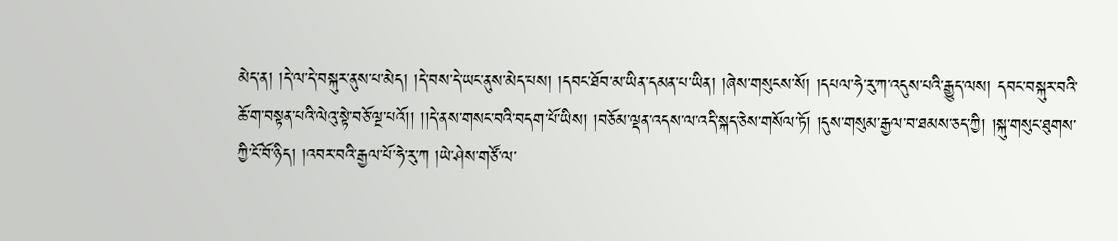མེད་ན། །དེ་ལ་དེ་བསྐུར་ནུས་པ་མེད། །དེ་བས་དེ་ཡང་ནུས་མེད་པས། །དབང་ཐོབ་མ་ཡིན་དམན་པ་ཡིན། །ཞེས་གསུངས་སོ། །དཔལ་ཧེ་རུ་ཀ་འདུས་པའི་རྒྱུད་ལས། དབང་བསྐུར་བའི་ཆོ་ག་བསྟན་པའི་ལེའུ་སྟེ་བཅོ་ལྔ་པའོ།། །།དེ་ནས་གསང་བའི་བདག་པོ་ཡིས། །བཅོམ་ལྡན་འདས་ལ་འདི་སྐད་ཅེས་གསོལ་ཏོ། །དུས་གསུམ་རྒྱལ་བ་ཐམས་ཅད་ཀྱི། །སྐུ་གསུང་ཐུགས་ཀྱི་ངོ་བོ་ཉིད། །འབར་བའི་རྒྱལ་པོ་ཧེ་རུ་ཀ །ཡེ་ཤེས་གཙོ་ལ་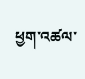ཕྱག་འཚལ་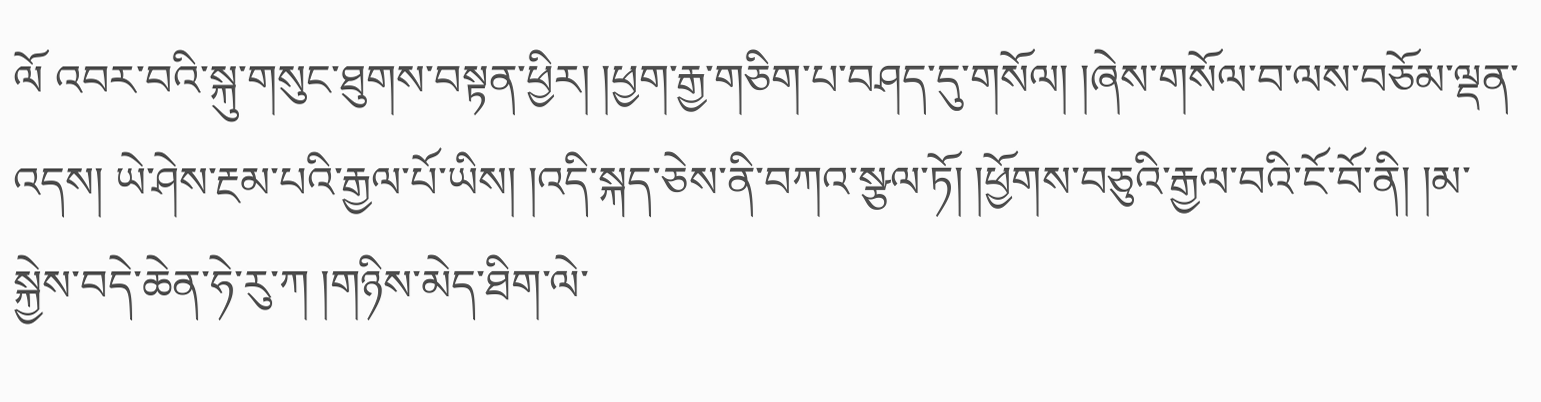ལོ འབར་བའི་སྐུ་གསུང་ཐུགས་བསྟན་ཕྱིར། །ཕྱག་རྒྱ་གཅིག་པ་བཤད་དུ་གསོལ། །ཞེས་གསོལ་བ་ལས་བཅོམ་ལྡན་འདས། ཡེ་ཤེས་རྔམ་པའི་རྒྱལ་པོ་ཡིས། །འདི་སྐད་ཅེས་ནི་བཀའ་སྩལ་ཏོ། །ཕྱོགས་བཅུའི་རྒྱལ་བའི་ངོ་བོ་ནི། །མ་སྐྱེས་བདེ་ཆེན་ཧེ་རུ་ཀ །གཉིས་མེད་ཐིག་ལེ་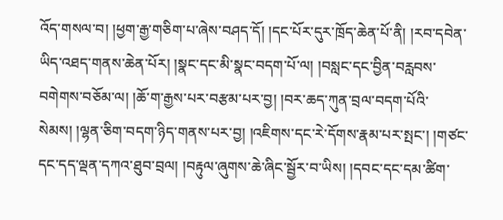འོད་གསལ་བ། །ཕྱག་རྒྱ་གཅིག་པ་ཞེས་བཤད་དོ། །དང་པོར་དུར་ཁྲོད་ཆེན་པོ་ནི། །རབ་དབེན་ཡིད་འཐད་གནས་ཆེན་པོར། །སྣང་དང་མི་སྣང་བདག་པོ་ལ། །བསླང་དང་བྱིན་བརླབས་བགེགས་བཅོམ་ལ། །ཆོ་ག་རྒྱས་པར་བརྩམ་པར་བྱ། །བར་ཆད་ཀུན་བྲལ་བདག་པོའི་སེམས། །ལྷན་ཅིག་བདག་ཉིད་གནས་པར་བྱ། །འཇིགས་དང་རེ་དོགས་རྣམ་པར་སྤང་། །གཙང་དང་དད་ལྡན་དཀའ་ཐུབ་བྲལ། །བརྟུལ་ཞུགས་ཆེ་ཞིང་སྦྱོར་བ་ཡིས། །དབང་དང་དམ་ཚིག་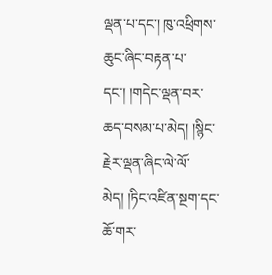ལྡན་པ་དང་། ཁུ་འཕྲིགས་ཆུང་ཞིང་བརྟན་པ་དང་། །གདེང་ལྡན་བར་ཆད་བསམ་པ་མེད། །སྙིང་རྗེར་ལྡན་ཞིང་ལེ་ལོ་མེད། །ཏིང་འཛིན་སྔག་དང་ཆོ་གར་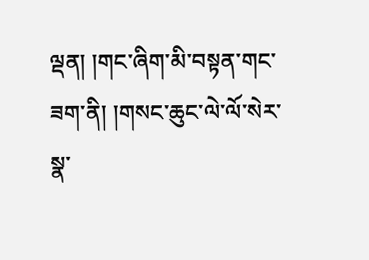ལྡན། །གང་ཞིག་མི་བསྟན་གང་ཟག་ནི། །གསང་ཆུང་ལེ་ལོ་སེར་སྣ་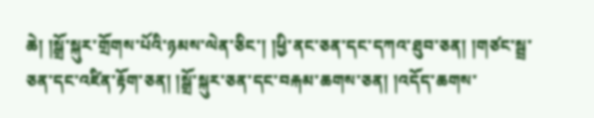ཆེ། །སྒྲོ་སྐུར་གྲོགས་པོའི་ཉམས་ལེན་ཅིང་། །ཕྱི་ནང་ཅན་དང་དཀའ་ཐུབ་ཅན། །གཙང་སྦྲ་ཅན་དང་འཛིན་རྟོག་ཅན། །སྒྲོ་སྐུར་ཅན་དང་བརྐམ་ཆགས་ཅན། །འདོད་ཆགས་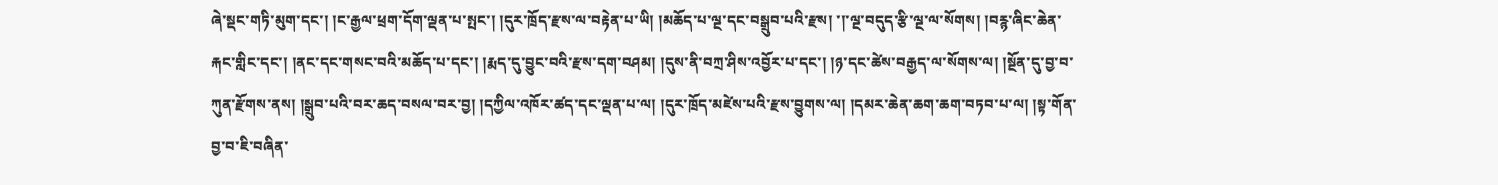ཞེ་སྡང་གཏི་མུག་དང་། །ང་རྒྱལ་ཕྲག་དོག་ལྡན་པ་སྤང་། །དུར་ཁྲོད་རྫས་ལ་བརྟེན་པ་ཡི། །མཆོད་པ་ལྔ་དང་བསྒྲུབ་པའི་རྫས། ་།་ལྔ་བདུད་རྩི་ལྔ་ལ་སོགས། །བརྙ་ཞིང་ཆེན་རྐང་གླིང་དང་། །ནང་དང་གསང་བའི་མཆོད་པ་དང་། །རྨད་དུ་བྱུང་བའི་རྫས་དག་བཤམ། །དུས་ནི་བཀྲ་ཤིས་འབྱོར་པ་དང་། །ཉ་དང་ཚེས་བརྒྱད་ལ་སོགས་ལ། །སྔོན་དུ་བྱ་བ་ཀུན་རྫོགས་ནས། །སྒྲུབ་པའི་བར་ཆད་བསལ་བར་བྱ། །དཀྱིལ་འཁོར་ཚད་དང་ལྡན་པ་ལ། །དུར་ཁྲོད་མཛེས་པའི་རྫས་བྱུགས་ལ། །དམར་ཆེན་ཆག་ཆག་བཏབ་པ་ལ། །སྟ་གོན་བྱ་བ་ཇི་བཞིན་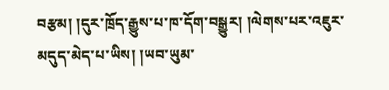བརྩམ། །དུར་ཁྲོད་རྒྱུས་པ་ཁ་དོག་བསྒྱུར། །ལེགས་པར་འཇུར་མདུད་མེད་པ་ཡིས། །ཡབ་ཡུམ་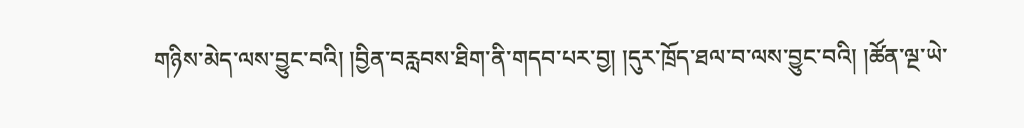གཉིས་མེད་ལས་བྱུང་བའི། །བྱིན་བརླབས་ཐིག་ནི་གདབ་པར་བྱ། །དུར་ཁྲོད་ཐལ་བ་ལས་བྱུང་བའི། །ཚོན་ལྔ་ཡེ་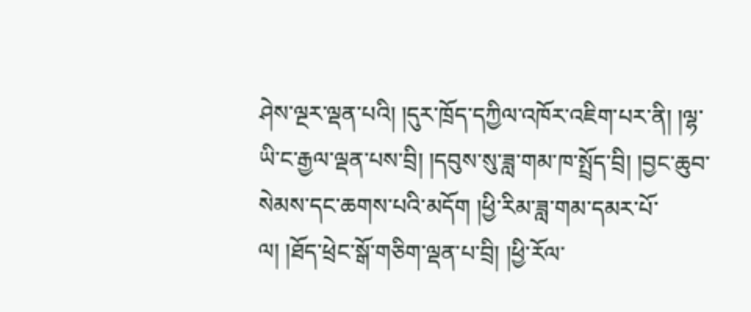ཤེས་ལྔར་ལྡན་པའི། །དུར་ཁྲོད་དཀྱིལ་འཁོར་འཇིག་པར་ནི། །ལྷ་ཡི་ང་རྒྱལ་ལྡན་པས་བྲི། །དབུས་སུ་ཟླ་གམ་ཁ་སྤྲོད་བྲི། །བྱང་ཆུབ་སེམས་དང་ཆགས་པའི་མདོག །ཕྱི་རིམ་ཟླ་གམ་དམར་པོ་ལ། །ཐོད་ཕྲེང་སྒོ་གཅིག་ལྡན་པ་བྲི། །ཕྱི་རོལ་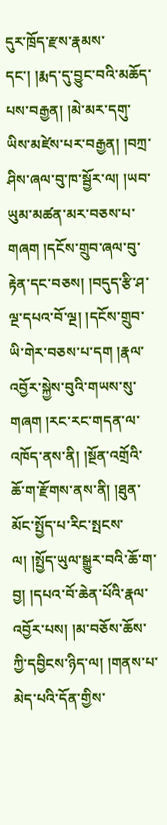དུར་ཁྲོད་རྫས་རྣམས་དང་། །རྨད་དུ་བྱུང་བའི་མཆོད་པས་བརྒྱན། །མེ་མར་དགུ་ཡིས་མཛེས་པར་བརྒྱན། །བཀྲ་ཤིས་ཞལ་བུ་ཁ་སྦྱོར་ལ། །ཡབ་ཡུམ་མཚན་མར་བཅས་པ་གཞག །དངོས་གྲུབ་ཞལ་བུ་རྟེན་དང་བཅས། །བདུད་རྩི་ཤ་ལྔ་དཔའ་བོ་ལྔ། །དངོས་གྲུབ་ཡི་གེར་བཅས་པ་དག །རྣལ་འབྱོར་སྐྱེས་བུའི་གཡས་སུ་གཞག །རང་རང་གདན་ལ་འཁོད་ནས་ནི། །སྔོན་འགྲོའི་ཆོ་ག་རྫོགས་ནས་ནི། །ཐུན་མོང་སྤྱོད་པ་རིང་སྤངས་ལ། །སྤྱོད་ཡུལ་སྒྱུར་བའི་ཆོ་ག་བྱ། །དཔའ་བོ་ཆེན་པོའི་རྣལ་འབྱོར་པས། །མ་བཅོས་ཆོས་ཀྱི་དབྱིངས་ཉིད་ལ། །གནས་པ་མེད་པའི་དོན་གྱིས་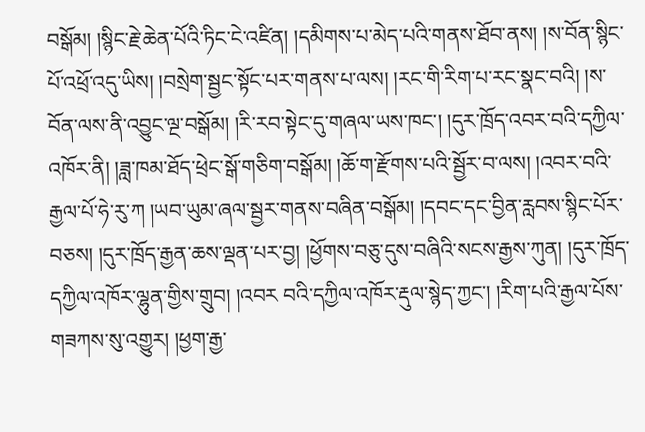བསྒོམ། །སྙིང་རྗེ་ཆེན་པོའི་ཏིང་ངེ་འཛིན། །དམིགས་པ་མེད་པའི་གནས་ཐོབ་ནས། །ས་བོན་སྙིང་པོ་འཕྲོ་འདུ་ཡིས། །བསྲེག་སྦྱང་སྟོང་པར་གནས་པ་ལས། །རང་གི་རིག་པ་རང་སྣང་བའི། །ས་བོན་ལས་ནི་འབྱུང་ལྔ་བསྒོམ། །རི་རབ་སྟེང་དུ་གཞལ་ཡས་ཁང་། །དུར་ཁྲོད་འབར་བའི་དཀྱིལ་འཁོར་ནི། །ཟླ་ཁམ་ཐོད་ཕྲེང་སྒོ་གཅིག་བསྒོམ། །ཆོ་ག་རྫོགས་པའི་སྦྱོར་བ་ལས། །འབར་བའི་རྒྱལ་པོ་ཧེ་རུ་ཀ །ཡབ་ཡུམ་ཞལ་སྦྱར་གནས་བཞིན་བསྒོམ། །དབང་དང་བྱིན་རླབས་སྙིང་པོར་བཅས། །དུར་ཁྲོད་རྒྱན་ཆས་ལྡན་པར་བྱ། །ཕྱོགས་བཅུ་དུས་བཞིའི་སངས་རྒྱས་ཀུན། །དུར་ཁྲོད་དཀྱིལ་འཁོར་ལྷུན་གྱིས་གྲུབ། །འབར བའི་དཀྱིལ་འཁོར་རྡུལ་སྙེད་ཀྱང་། །རིག་པའི་རྒྱལ་པོས་གཟཀས་སུ་འགྱུར། །ཕྱག་རྒྱ་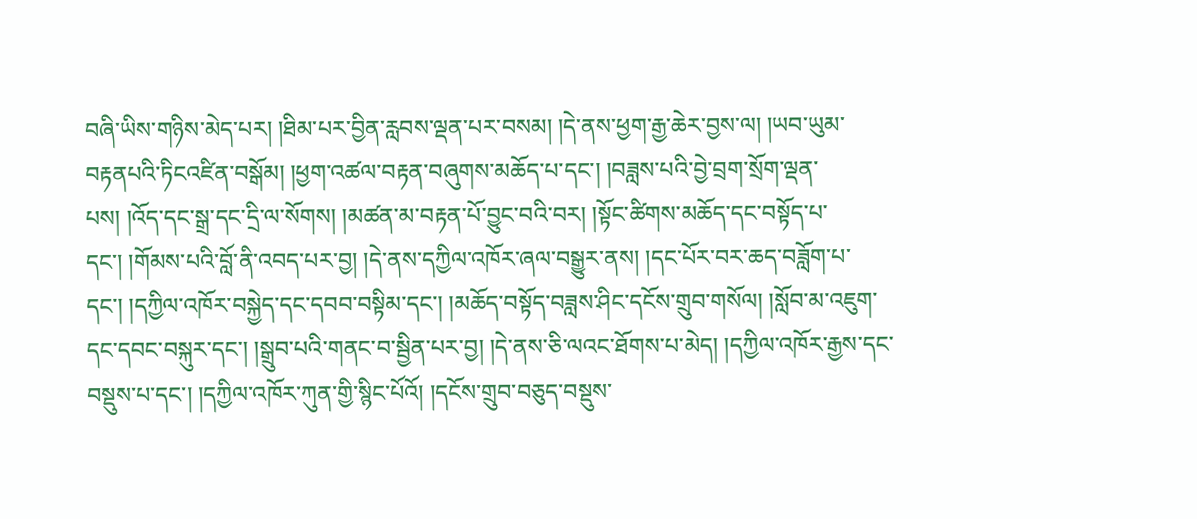བཞི་ཡིས་གཉིས་མེད་པར། །ཐིམ་པར་བྱིན་རླབས་ལྡན་པར་བསམ། །དེ་ནས་ཕྱག་རྒྱ་ཆེར་བྱས་ལ། །ཡབ་ཡུམ་བརྟནཔའི་ཏིངའཛིན་བསྒོམ། །ཕྱག་འཚལ་བརྟན་བཞུགས་མཆོད་པ་དང་། །བཟླས་པའི་བྱེ་བྲག་སྲོག་ལྡན་པས། །འོད་དང་སྒྲ་དང་དྲི་ལ་སོགས། །མཚན་མ་བརྟན་པོ་བྱུང་བའི་བར། །སྟོང་ཚིགས་མཆོད་དང་བསྟོད་པ་དང་། །གོམས་པའི་བློ་ནི་འབད་པར་བྱ། །དེ་ནས་དཀྱིལ་འཁོར་ཞལ་བསྒྱུར་ནས། །དང་པོར་བར་ཆད་བཟློག་པ་དང་། །དཀྱིལ་འཁོར་བསྐྱེད་དང་དབབ་བསྟིམ་དང་། །མཆོད་བསྟོད་བཟླས་ཤིང་དངོས་གྲུབ་གསོལ། །སློབ་མ་འཇུག་དང་དབང་བསྐུར་དང་། །སྒྲུབ་པའི་གནང་བ་སྦྱིན་པར་བྱ། །དེ་ནས་ཅི་ལའང་ཐོགས་པ་མེད། །དཀྱིལ་འཁོར་རྒྱས་དང་བསྡུས་པ་དང་། །དཀྱིལ་འཁོར་ཀུན་གྱི་སྙིང་པོའོ། །དངོས་གྲུབ་བཅུད་བསྡུས་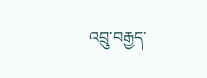འབྲུ་བརྒྱད་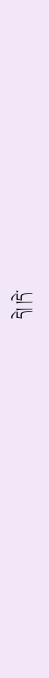དེ། །དེ་